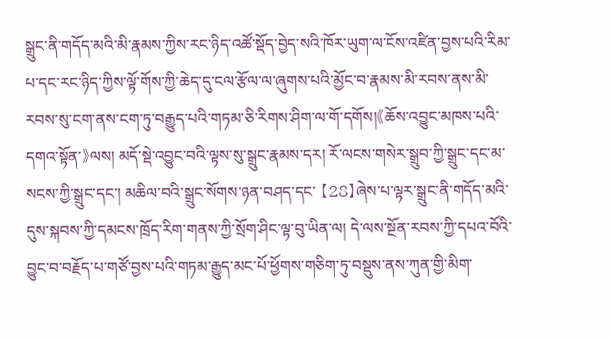སྒྲུང་ནི་གདོད་མའི་མི་རྣམས་ཀྱིས་རང་ཉིད་འཚོ་སྡོད་བྱེད་སའི་ཁོར་ཡུག་ལ་ངོས་འཛིན་བྱས་པའི་རིམ་པ་དང་རང་ཉིད་ཀྱིས་ལྟོ་གོས་ཀྱི་ཆེད་དུ་ངལ་རྩོལ་ལ་ཞུགས་པའི་མྱོང་བ་རྣམས་མི་རབས་ནས་མི་རབས་སུ་ངག་ནས་ངག་ཏུ་བརྒྱུད་པའི་གཏམ་ཅི་རིགས་ཤིག་ལ་གོ་དགོས།《ཆོས་འབྱུང་མཁས་པའི་དགའ་སྟོན་》ལས། མདོ་སྡེ་འབྱུང་བའི་ལྟས་སུ་སྒྲུང་རྣམས་དར། རོ་ལངས་གསེར་སྒྲུབ་ཀྱི་སྒྲུང་དང་མ་སངས་ཀྱི་སྒྲུང་དང་། མཆིལ་བའི་སྒྲུང་སོགས་ཉན་བཤད་དང་ 【28】ཞེས་པ་ལྟར་སྒྲུང་ནི་གདོད་མའི་དུས་སྐབས་ཀྱི་དམངས་ཁྲོད་རིག་གནས་ཀྱི་སྲོག་ཤིང་ལྟ་བུ་ཡིན་ལ། དེ་ལས་སྔོན་རབས་ཀྱི་དཔའ་བོའི་བྱུང་བ་བརྗོད་པ་གཙོ་བྱས་པའི་གཏམ་རྒྱུད་མང་པོ་ཕྱོགས་གཅིག་ཏུ་བསྡུས་ནས་ཀུན་གྱི་མིག་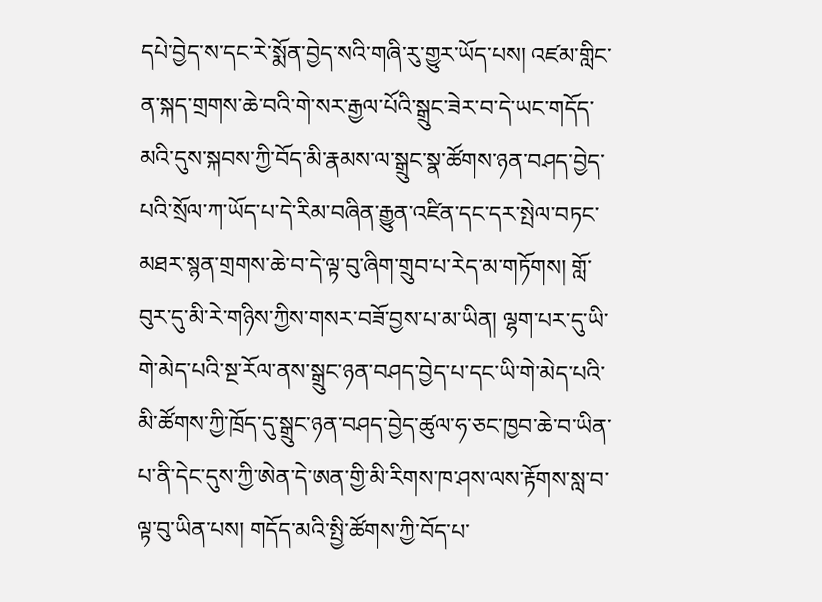དཔེ་བྱེད་ས་དང་རེ་སྨོན་བྱེད་སའི་གཞི་རུ་གྱུར་ཡོད་པས། འཛམ་གླིང་ན་སྐད་གྲགས་ཆེ་བའི་གེ་སར་རྒྱལ་པོའི་སྒྲུང་ཟེར་བ་དེ་ཡང་གདོད་མའི་དུས་སྐབས་ཀྱི་བོད་མི་རྣམས་ལ་སྒྲུང་སྣ་ཚོགས་ཉན་བཤད་བྱེད་པའི་སྲོལ་ཀ་ཡོད་པ་དེ་རིམ་བཞིན་རྒྱུན་འཛིན་དང་དར་སྤེལ་བཏང་མཐར་སྙན་གྲགས་ཆེ་བ་དེ་ལྟ་བུ་ཞིག་གྲུབ་པ་རེད་མ་གཏོགས། གློ་བུར་དུ་མི་རེ་གཉིས་ཀྱིས་གསར་བཟོ་བྱས་པ་མ་ཡིན། ལྷག་པར་དུ་ཡི་གེ་མེད་པའི་སྔ་རོལ་ནས་སྒྲུང་ཉན་བཤད་བྱེད་པ་དང་ཡི་གེ་མེད་པའི་མི་ཚོགས་ཀྱི་ཁྲོད་དུ་སྒྲུང་ཉན་བཤད་བྱེད་ཚུལ་ཧ་ཅང་ཁྱབ་ཆེ་བ་ཡིན་པ་ནི་དེང་དུས་ཀྱི་ཨེན་དེ་ཨན་གྱི་མི་རིགས་ཁ་ཤས་ལས་རྟོགས་སླ་བ་ལྟ་བུ་ཡིན་པས། གདོད་མའི་སྤྱི་ཚོགས་ཀྱི་བོད་པ་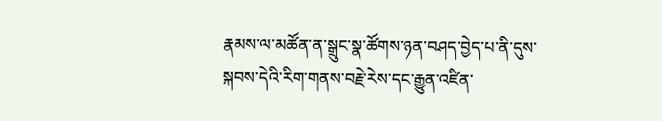རྣམས་ལ་མཚོན་ན་སྒྲུང་སྣ་ཚོགས་ཉན་བཤད་བྱེད་པ་ནི་དུས་སྐབས་དེའི་རིག་གནས་བརྗེ་རེས་དང་རྒྱུན་འཛིན་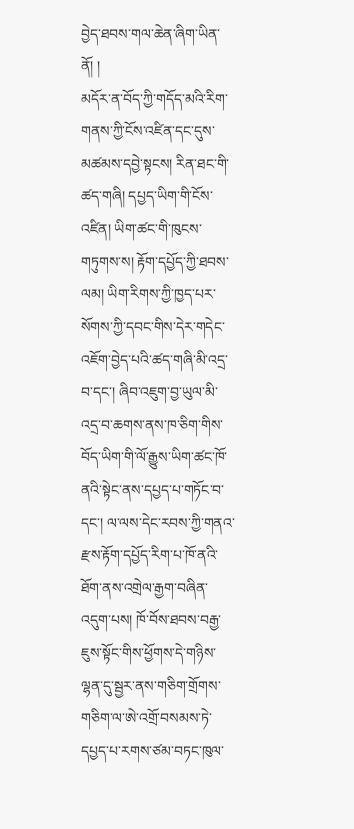བྱེད་ཐབས་གལ་ཆེན་ཞིག་ཡིན་ནོ། །
མདོར་ན་བོད་ཀྱི་གདོད་མའི་རིག་གནས་ཀྱི་ངོས་འཛིན་དང་དུས་མཚམས་དབྱེ་སྟངས། རིན་ཐང་གི་ཚད་གཞི། དཔྱད་ཡིག་གི་ངོས་འཛིན། ཡིག་ཚང་གི་ཁུངས་གཏུགས་ས། རྟོག་དཔྱོད་ཀྱི་ཐབས་ལམ། ཡིག་རིགས་ཀྱི་ཁྱད་པར་སོགས་ཀྱི་དབང་གིས་དེར་གདེང་འཇོག་བྱེད་པའི་ཚད་གཞི་མི་འདྲ་བ་དང་། ཞིབ་འཇུག་བྱ་ཡུལ་མི་འདྲ་བ་ཆགས་ནས་ཁ་ཅིག་གིས་བོད་ཡིག་གི་ལོ་རྒྱུས་ཡིག་ཚང་ཁོ་ནའི་སྟེང་ནས་དཔྱད་པ་གཏོང་བ་དང་། ལ་ལས་དེང་རབས་ཀྱི་གནའ་རྫས་རྟོག་དཔྱོད་རིག་པ་ཁོ་ནའི་ཐོག་ནས་འགྲེལ་རྒྱག་བཞིན་འདུག་པས། ཁོ་བོས་ཐབས་བརྒྱ་ཇུས་སྟོང་གིས་ཕྱོགས་དེ་གཉིས་ལྷན་དུ་སྦྱར་ནས་གཅིག་གྲོགས་གཅིག་ལ་ཨེ་འགྲོ་བསམས་ཏེ་དཔྱད་པ་རགས་ཙམ་བཏང་ཁུལ་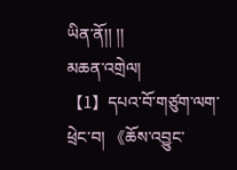ཡིན་ནོ།། །།
མཆན་འགྲེལ།
【1】དཔའ་བོ་གཙུག་ལག་ཕྲེང་བ། 《ཆོས་འབྱུང་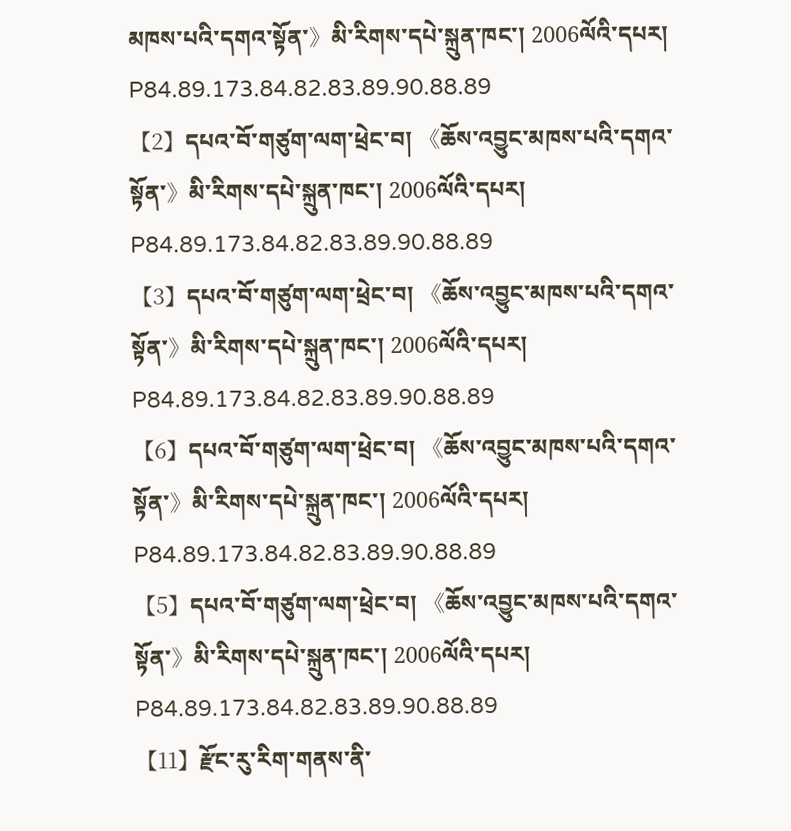མཁས་པའི་དགའ་སྟོན་》མི་རིགས་དཔེ་སྐྲུན་ཁང་། 2006ལོའི་དཔར། P84.89.173.84.82.83.89.90.88.89
【2】དཔའ་བོ་གཙུག་ལག་ཕྲེང་བ། 《ཆོས་འབྱུང་མཁས་པའི་དགའ་སྟོན་》མི་རིགས་དཔེ་སྐྲུན་ཁང་། 2006ལོའི་དཔར། P84.89.173.84.82.83.89.90.88.89
【3】དཔའ་བོ་གཙུག་ལག་ཕྲེང་བ། 《ཆོས་འབྱུང་མཁས་པའི་དགའ་སྟོན་》མི་རིགས་དཔེ་སྐྲུན་ཁང་། 2006ལོའི་དཔར། P84.89.173.84.82.83.89.90.88.89
【6】དཔའ་བོ་གཙུག་ལག་ཕྲེང་བ། 《ཆོས་འབྱུང་མཁས་པའི་དགའ་སྟོན་》མི་རིགས་དཔེ་སྐྲུན་ཁང་། 2006ལོའི་དཔར། P84.89.173.84.82.83.89.90.88.89
【5】དཔའ་བོ་གཙུག་ལག་ཕྲེང་བ། 《ཆོས་འབྱུང་མཁས་པའི་དགའ་སྟོན་》མི་རིགས་དཔེ་སྐྲུན་ཁང་། 2006ལོའི་དཔར། P84.89.173.84.82.83.89.90.88.89
【11】རྫོང་རུ་རིག་གནས་ནི་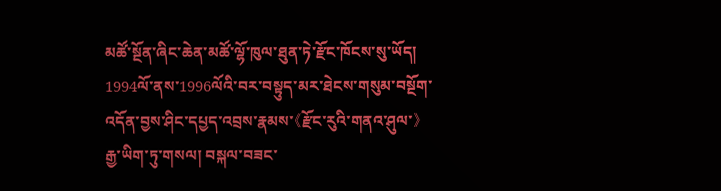མཚོ་སྔོན་ཞིང་ཆེན་མཚོ་ལྷོ་ཁུལ་ཐུན་ཏེ་རྫོང་ཁོངས་སུ་ཡོད། 1994ལོ་ནས་1996ལོའི་བར་བསྟུད་མར་ཐེངས་གསུམ་བསྔོག་འདོན་བྱས་ཤིང་དཔྱད་འབྲས་རྣམས་《རྫོང་རུའི་གནའ་ཤུལ་》རྒྱ་ཡིག་ཏུ་གསལ། བསྐལ་བཟང་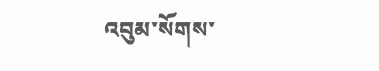འབུམ་སོགས་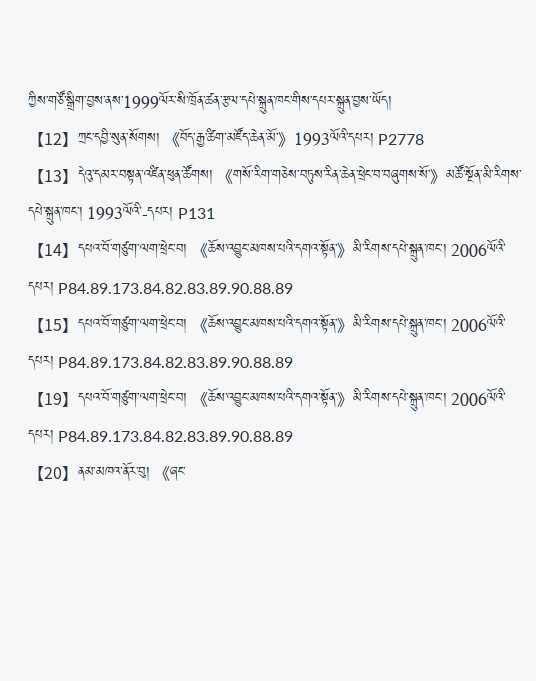ཀྱིས་གཙོ་སྒྲིག་བྱས་ནས་1999ལོར་སི་ཁྲོན་ཚན་རྩལ་དཔེ་སྐྲུན་ཁང་གིས་དཔར་སྐྲུན་བྱས་ཡོད།
【12】ཀྲང་དབྱི་སུན་སོགས། 《བོད་རྒྱ་ཚིག་མཛོད་ཆེན་མོ་》1993ལོའི་དཔར། P2778
【13】དེའུ་དམར་བསྟན་འཛིན་ཕུན་ཚོགས། 《གསོ་རིག་གཅེས་བཏུས་རིན་ཆེན་ཕྲེང་བ་བཞུགས་སོ་》མཚོ་སྔོན་མི་རིགས་དཔེ་སྐྲུན་ཁང་། 1993ལོའི་-དཔར། P131
【14】དཔའ་བོ་གཙུག་ལག་ཕྲེང་བ། 《ཆོས་འབྱུང་མཁས་པའི་དགའ་སྟོན་》མི་རིགས་དཔེ་སྐྲུན་ཁང་། 2006ལོའི་དཔར། P84.89.173.84.82.83.89.90.88.89
【15】དཔའ་བོ་གཙུག་ལག་ཕྲེང་བ། 《ཆོས་འབྱུང་མཁས་པའི་དགའ་སྟོན་》མི་རིགས་དཔེ་སྐྲུན་ཁང་། 2006ལོའི་དཔར། P84.89.173.84.82.83.89.90.88.89
【19】དཔའ་བོ་གཙུག་ལག་ཕྲེང་བ། 《ཆོས་འབྱུང་མཁས་པའི་དགའ་སྟོན་》མི་རིགས་དཔེ་སྐྲུན་ཁང་། 2006ལོའི་དཔར། P84.89.173.84.82.83.89.90.88.89
【20】ནམ་མཁའ་ནོར་བུ། 《ཞང་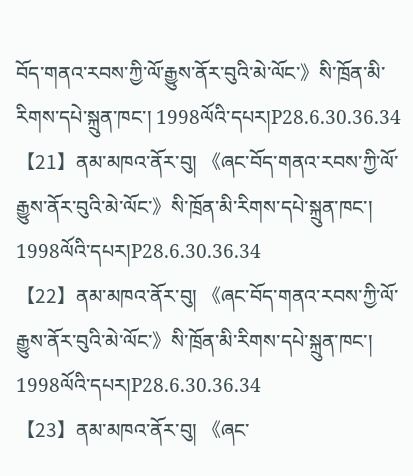བོད་གནའ་རབས་ཀྱི་ལོ་རྒྱུས་ནོར་བུའི་མེ་ལོང་》སི་ཁྲོན་མི་རིགས་དཔེ་སྐྲུན་ཁང་། 1998ལོའི་དཔར།P28.6.30.36.34
【21】ནམ་མཁའ་ནོར་བུ། 《ཞང་བོད་གནའ་རབས་ཀྱི་ལོ་རྒྱུས་ནོར་བུའི་མེ་ལོང་》སི་ཁྲོན་མི་རིགས་དཔེ་སྐྲུན་ཁང་། 1998ལོའི་དཔར།P28.6.30.36.34
【22】ནམ་མཁའ་ནོར་བུ། 《ཞང་བོད་གནའ་རབས་ཀྱི་ལོ་རྒྱུས་ནོར་བུའི་མེ་ལོང་》སི་ཁྲོན་མི་རིགས་དཔེ་སྐྲུན་ཁང་། 1998ལོའི་དཔར།P28.6.30.36.34
【23】ནམ་མཁའ་ནོར་བུ། 《ཞང་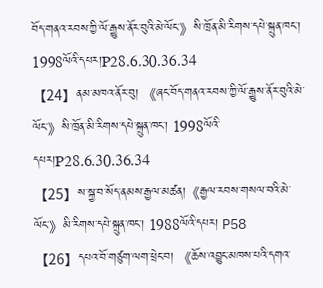བོད་གནའ་རབས་ཀྱི་ལོ་རྒྱུས་ནོར་བུའི་མེ་ལོང་》སི་ཁྲོན་མི་རིགས་དཔེ་སྐྲུན་ཁང་། 1998ལོའི་དཔར།P28.6.30.36.34
【24】ནམ་མཁའ་ནོར་བུ། 《ཞང་བོད་གནའ་རབས་ཀྱི་ལོ་རྒྱུས་ནོར་བུའི་མེ་ལོང་》སི་ཁྲོན་མི་རིགས་དཔེ་སྐྲུན་ཁང་། 1998ལོའི་དཔར།P28.6.30.36.34
【25】ས་སྐྱ་བ་སོད་ནམས་རྒྱལ་མཚན།《རྒྱལ་རབས་གསལ་བའི་མེ་ལོང་》མི་རིགས་དཔེ་སྐྲུན་ཁང་། 1988ལོའི་དཔར། P58
【26】དཔའ་བོ་གཙུག་ལག་ཕྲེང་བ། 《ཆོས་འབྱུང་མཁས་པའི་དགའ་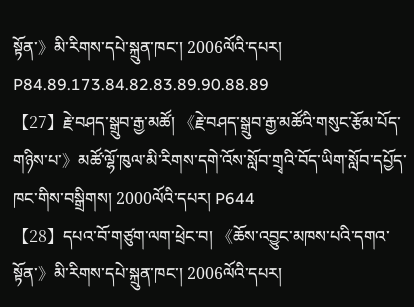སྟོན་》མི་རིགས་དཔེ་སྐྲུན་ཁང་། 2006ལོའི་དཔར། P84.89.173.84.82.83.89.90.88.89
【27】རྗེ་བཤད་སྒྲུབ་རྒྱ་མཚོ། 《རྗེ་བཤད་སྒྲུབ་རྒྱ་མཚོའི་གསུང་རྩོམ་པོད་གཉིས་པ་》མཚོ་ལྷོ་ཁུལ་མི་རིགས་དགེ་འོས་སློབ་གྲྭའི་བོད་ཡིག་སློབ་དཔྱོད་ཁང་གིས་བསྒྲིགས། 2000ལོའི་དཔར། P644
【28】དཔའ་བོ་གཙུག་ལག་ཕྲེང་བ། 《ཆོས་འབྱུང་མཁས་པའི་དགའ་སྟོན་》མི་རིགས་དཔེ་སྐྲུན་ཁང་། 2006ལོའི་དཔར།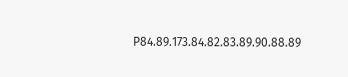P84.89.173.84.82.83.89.90.88.89